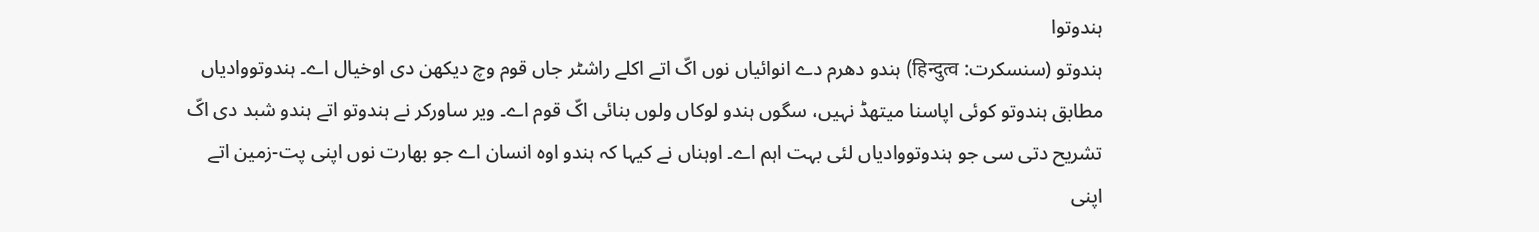ہندوتوا
ہندوتو (سنسکرت: हिन्दुत्व) ہندو دھرم دے انوائیاں نوں اکّ اتے اکلے راشٹر جاں قوم وچ دیکھن دی اوخیال اے۔ ہندوتووادیاں مطابق ہندوتو کوئی اپاسنا میتھڈ نہیں، سگوں ہندو لوکاں ولوں بنائی اکّ قوم اے۔ ویر ساورکر نے ہندوتو اتے ہندو شبد دی اکّ تشریح دتی سی جو ہندوتووادیاں لئی بہت اہم اے۔ اوہناں نے کیہا کہ ہندو اوہ انسان اے جو بھارت نوں اپنی پت-زمین اتے اپنی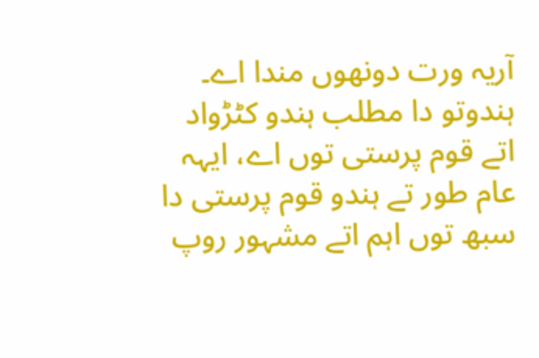آریہ ورت دونھوں مندا اے۔
ہندوتو دا مطلب ہندو کٹڑواد اتے قوم پرستی توں اے، ایہہ عام طور تے ہندو قوم پرستی دا سبھ توں اہم اتے مشہور روپ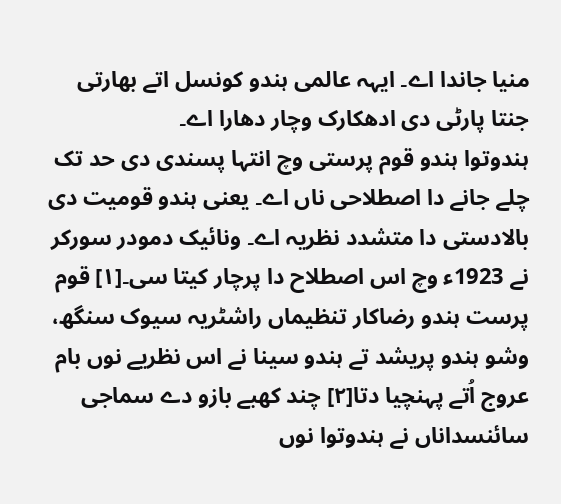منیا جاندا اے۔ ایہہ عالمی ہندو کونسل اتے بھارتی جنتا پارٹی دی ادھکارک وچار دھارا اے۔
ہندوتوا ہندو قوم پرستی وچ انتہا پسندی دی حد تک چلے جانے دا اصطلاحی ناں اے۔ یعنی ہندو قومیت دی بالادستی دا متشدد نظریہ اے۔ ونائیک دمودر سورکر نے 1923ء وچ اس اصطلاح دا پرچار کيتا سی۔[۱] قوم پرست ہندو رضاکار تنظیماں راشٹریہ سیوک سنگھ، وشو ہندو پریشد تے ہندو سینا نے اس نظریے نوں بام عروج اُتے پہنچیا دتا[۲] چند کھبے بازو دے سماجی سائنسداناں نے ہندوتوا نوں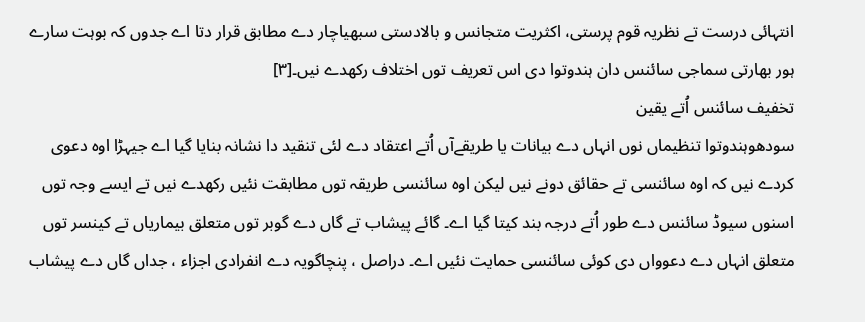انتہائی درست تے نظریہ قوم پرستی، اکثریت متجانس و بالادستی سبھیاچار دے مطابق قرار دتا اے جدوں کہ بوہت سارے ہور بھارتی سماجی سائنس دان ہندوتوا دی اس تعریف توں اختلاف رکھدے نيں۔[۳]
تخفیف سائنس اُتے یقین
سودھوہندوتوا تنظیماں نوں انہاں دے بیانات یا طریقےآں اُتے اعتقاد دے لئی تنقید دا نشانہ بنایا گیا اے جیہڑا اوہ دعوی کردے نيں کہ اوہ سائنسی تے حقائق دونے نيں لیکن اوہ سائنسی طریقہ توں مطابقت نئيں رکھدے نيں تے ايسے وجہ توں اسنوں سیوڈ سائنس دے طور اُتے درجہ بند کيتا گیا اے۔ گائے پیشاب تے گاں دے گوبر توں متعلق بیماریاں تے کینسر توں متعلق انہاں دے دعوواں دی کوئی سائنسی حمایت نئيں اے۔ دراصل ، پنچاگویہ دے انفرادی اجزاء ، جداں گاں دے پیشاب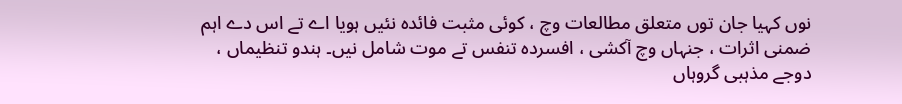نوں کہیا جان توں متعلق مطالعات وچ ، کوئی مثبت فائدہ نئيں ہويا اے تے اس دے اہم ضمنی اثرات ، جنہاں وچ آکشی ، افسردہ تنفس تے موت شامل نيں۔ ہندو تنظیماں ، دوجے مذہبی گروہاں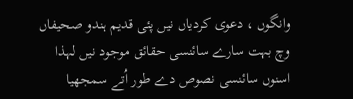وانگوں ، دعوی کردیاں نيں پئی قدیم ہندو صحیفاں وچ بہت سارے سائنسی حقائق موجود نيں لہذا اسنوں سائنسی نصوص دے طور اُتے سمجھیا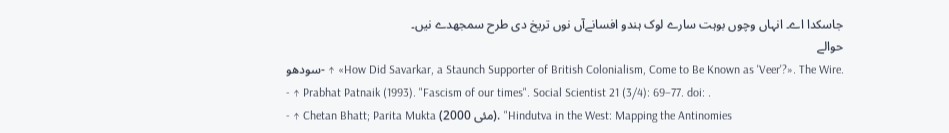جاسکدا اے۔ انہاں وچوں بوہت سارے لوک ہندو افسانےآں نوں تریخ دی طرح سمجھدے نيں۔
حوالے
سودھو- ↑ «How Did Savarkar, a Staunch Supporter of British Colonialism, Come to Be Known as 'Veer'?». The Wire.
- ↑ Prabhat Patnaik (1993). "Fascism of our times". Social Scientist 21 (3/4): 69–77. doi: .
- ↑ Chetan Bhatt; Parita Mukta (مئی 2000). "Hindutva in the West: Mapping the Antinomies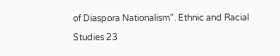of Diaspora Nationalism". Ethnic and Racial Studies 23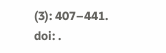(3): 407–441. doi: .